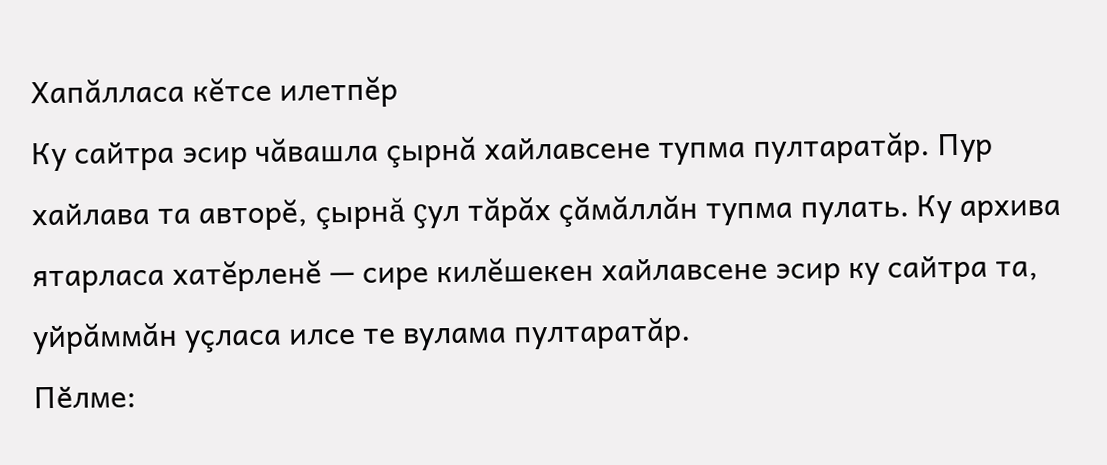Хапăлласа кĕтсе илетпĕр
Ку сайтра эсир чăвашла çырнă хайлавсене тупма пултаратăр. Пур
хайлава та авторĕ, çырнă çул тăрăх çăмăллăн тупма пулать. Ку архива
ятарласа хатĕрленĕ — сире килĕшекен хайлавсене эсир ку сайтра та,
уйрăммăн уçласа илсе те вулама пултаратăр.
Пӗлме: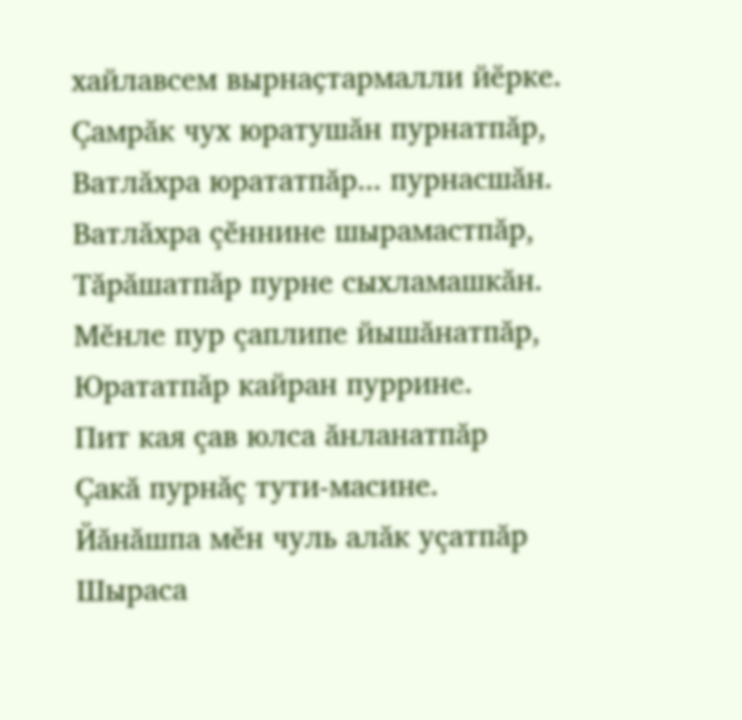хайлавсем вырнаҫтармалли йӗрке.
Çамрăк чух юратушăн пурнатпăр,
Ватлăхра юрататпăр... пурнасшăн.
Ватлăхра çĕннине шырамастпăр,
Тăрăшатпăр пурне сыхламашкăн.
Мĕнле пур çаплипе йышăнатпăр,
Юрататпăр кайран пуррине.
Пит кая çав юлса ăнланатпăр
Çакă пурнăç тути-масине.
Йăнăшпа мĕн чуль алăк уçатпăр
Шыраса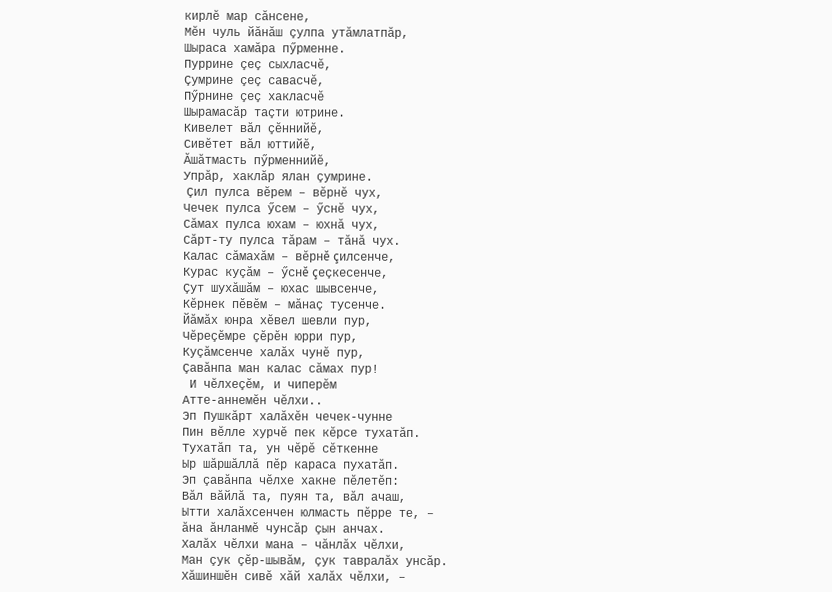кирлĕ мар сăнсене,
Мĕн чуль йăнăш çулпа утăмлатпăр,
Шыраса хамăра пӳрменне.
Пуррине çеç сыхласчĕ,
Çумрине çеç савасчĕ,
Пӳрнине çеç хакласчĕ
Шырамасăр таçти ютрине.
Кивелет вăл çĕннийĕ,
Сивĕтет вăл юттийĕ,
Ăшăтмасть пӳрменнийĕ,
Упрăр, хаклăр ялан çумрине.
 Çил пулса вĕрем – вĕрнĕ чух,
Чечек пулса ӳсем – ӳснĕ чух,
Сăмах пулса юхам – юхнă чух,
Сăрт-ту пулса тăрам – тăнă чух.
Калас сăмахăм – вĕрнĕ çилсенче,
Курас куçăм – ӳснĕ çеçкесенче,
Çут шухăшăм – юхас шывсенче,
Кĕрнек пĕвĕм – мăнаç тусенче.
Йăмăх юнра хĕвел шевли пур,
Чĕреçĕмре çĕрĕн юрри пур,
Куçăмсенче халăх чунĕ пур,
Çавăнпа ман калас сăмах пур!
 И чĕлхеçĕм, и чиперĕм
Атте-аннемĕн чĕлхи..
Эп Пушкăрт халăхĕн чечек-чунне
Пин вĕлле хурчĕ пек кĕрсе тухатăп.
Тухатăп та, ун чĕрĕ сĕткенне
Ыр шăршăллă пĕр караса пухатăп.
Эп çавăнпа чĕлхе хакне пĕлетĕп:
Вăл вăйлă та, пуян та, вăл ачаш,
Ытти халăхсенчен юлмасть пĕрре те, –
ăна ăнланмĕ чунсăр çын анчах.
Халăх чĕлхи мана – чăнлăх чĕлхи,
Ман çук çĕр-шывăм, çук тавралăх унсăр.
Хăшиншĕн сивĕ хăй халăх чĕлхи, –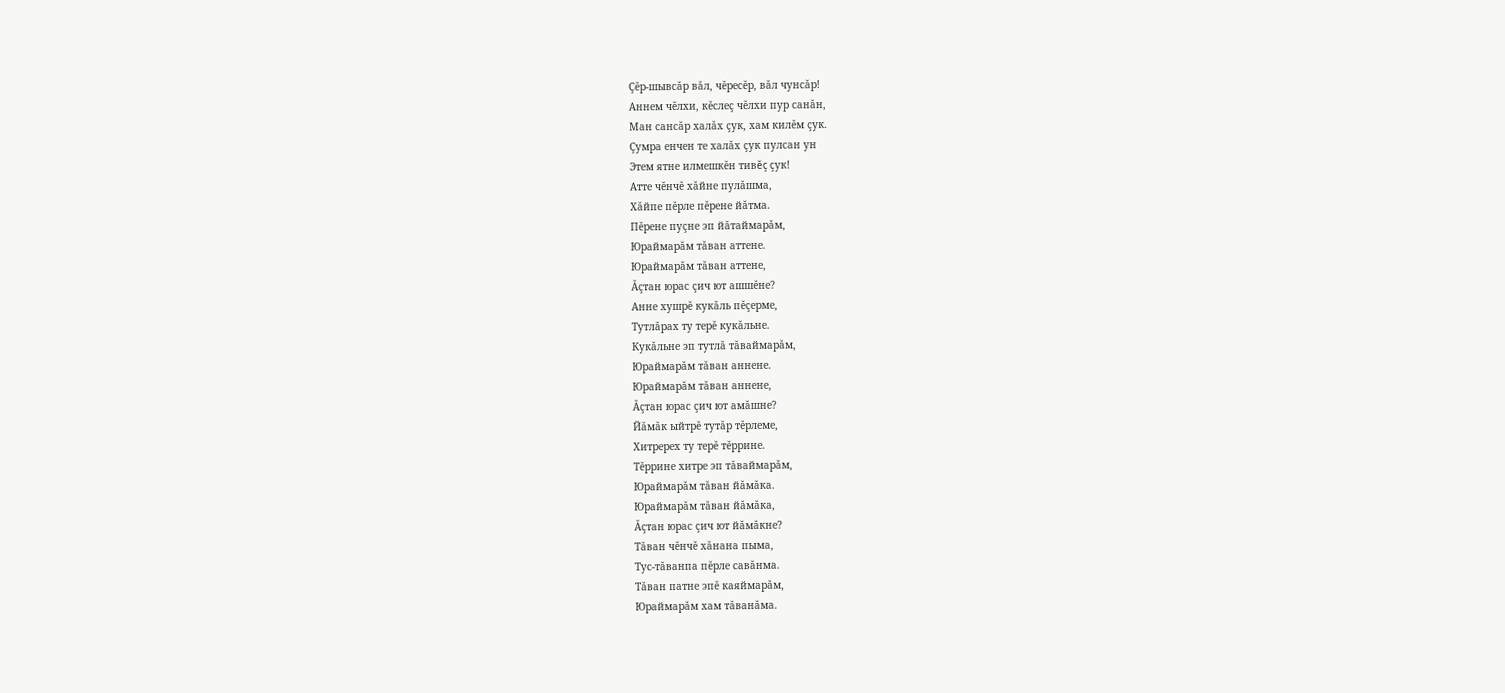Çĕр-шывсăр вăл, чĕресĕр, вăл чунсăр!
Аннем чĕлхи, кĕслеç чĕлхи пур санăн,
Ман сансăр халăх çук, хам килĕм çук.
Çумра енчен те халăх çук пулсан ун
Этем ятне илмешкĕн тивĕç çук!
Атте чĕнчĕ хăйне пулăшма,
Хăйпе пĕрле пĕрене йăтма.
Пĕрене пуçне эп йăтаймарăм,
Юраймарăм тăван аттене.
Юраймарăм тăван аттене,
Ăçтан юрас çич ют ашшĕне?
Анне хушрĕ кукăль пĕçерме,
Тутлăрах ту терĕ кукăльне.
Кукăльне эп тутлă тăваймарăм,
Юраймарăм тăван аннене.
Юраймарăм тăван аннене,
Ăçтан юрас çич ют амăшне?
Йăмăк ыйтрĕ тутăр тĕрлеме,
Хитререх ту терĕ тĕррине.
Тĕррине хитре эп тăваймарăм,
Юраймарăм тăван йăмăка.
Юраймарăм тăван йăмăка,
Ăçтан юрас çич ют йăмăкне?
Тăван чĕнчĕ хăнана пыма,
Тус-тăванпа пĕрле савăнма.
Тăван патне эпĕ каяймарăм,
Юраймарăм хам тăванăма.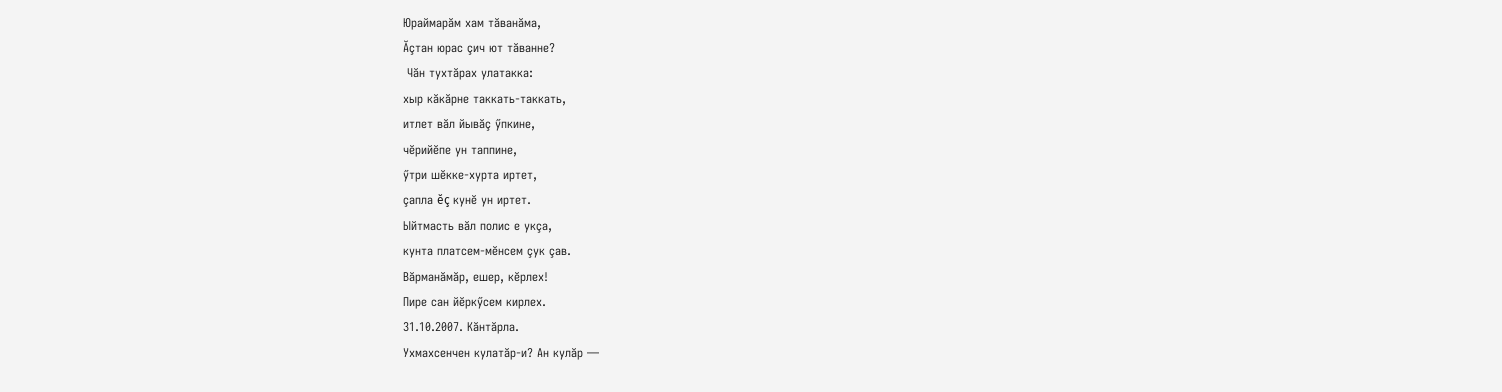Юраймарăм хам тăванăма,
Ăçтан юрас çич ют тăванне?
 Чăн тухтăрах улатакка:
хыр кăкăрне таккать-таккать,
итлет вăл йывăç ӳпкине,
чĕрийĕпе ун таппине,
ӳтри шĕкке-хурта иртет,
çапла ĕç кунĕ ун иртет.
Ыйтмасть вăл полис е укçа,
кунта платсем-мĕнсем çук çав.
Вăрманăмăр, ешер, кĕрлех!
Пире сан йĕркӳсем кирлех.
31.10.2007. Кăнтăрла.
Ухмахсенчен кулатăр-и? Ан кулăр —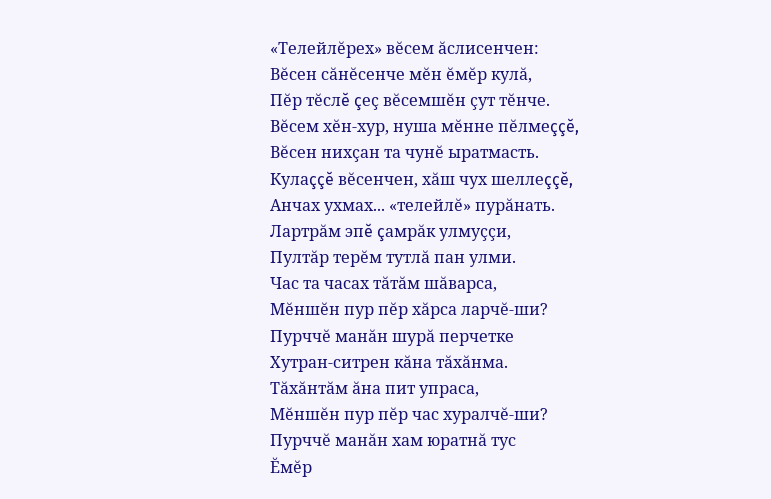«Телейлĕрех» вĕсем ăслисенчен:
Вĕсен сăнĕсенче мĕн ĕмĕр кулă,
Пĕр тĕслĕ çеç вĕсемшĕн çут тĕнче.
Вĕсем хĕн-хур, нуша мĕнне пĕлмеççĕ,
Вĕсен нихçан та чунĕ ыратмасть.
Кулаççĕ вĕсенчен, хăш чух шеллеççĕ,
Анчах ухмах... «телейлĕ» пурăнать.
Лартрăм эпĕ çамрăк улмуççи,
Пултăр терĕм тутлă пан улми.
Час та часах тăтăм шăварса,
Мĕншĕн пур пĕр хăрса ларчĕ-ши?
Пурччĕ манăн шурă перчетке
Хутран-ситрен кăна тăхăнма.
Тăхăнтăм ăна пит упраса,
Мĕншĕн пур пĕр час хуралчĕ-ши?
Пурччĕ манăн хам юратнă тус
Ĕмĕр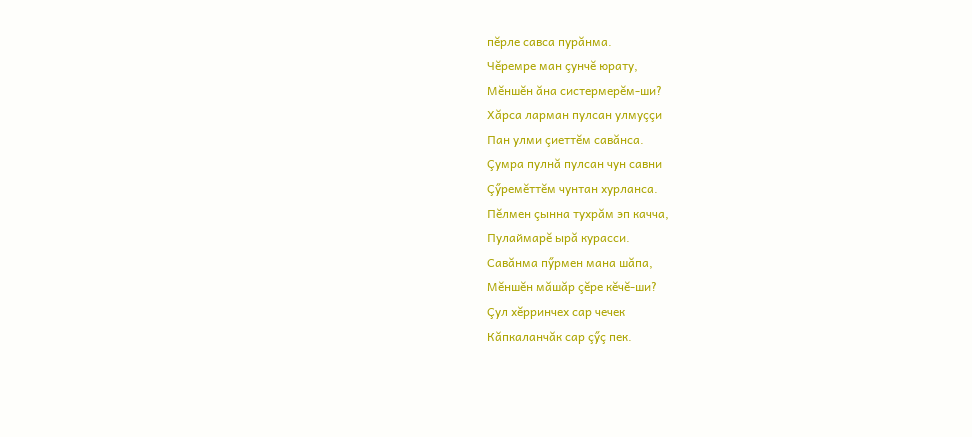пĕрле савса пурăнма.
Чĕремре ман çунчĕ юрату,
Мĕншĕн ăна систермерĕм-ши?
Хăрса ларман пулсан улмуççи
Пан улми çиеттĕм савăнса.
Çумра пулнă пулсан чун савни
Çӳремĕттĕм чунтан хурланса.
Пĕлмен çынна тухрăм эп качча,
Пулаймарĕ ырă курасси.
Савăнма пӳрмен мана шăпа,
Мĕншĕн мăшăр çĕре кĕчĕ-ши?
Çул хĕрринчех сар чечек
Кăпкаланчăк сар çӳç пек.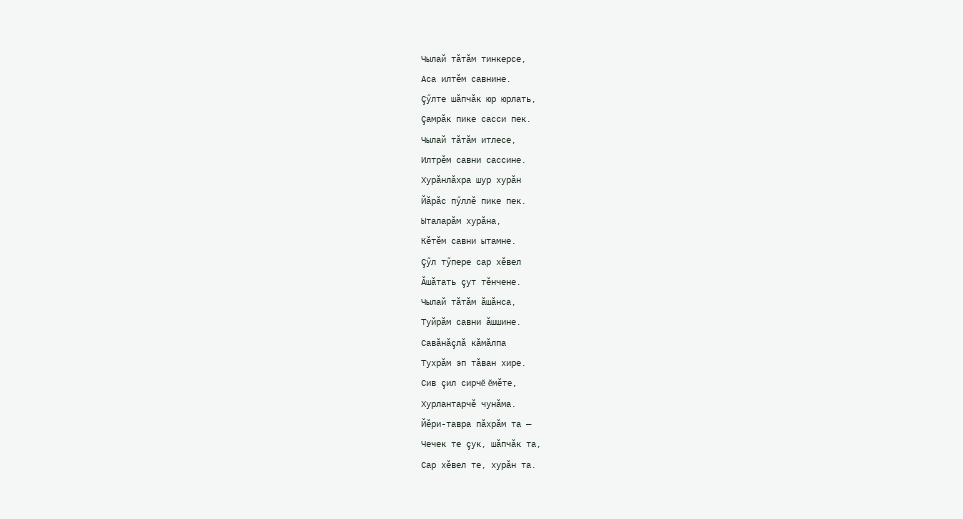Чылай тăтăм тинкерсе,
Аса илтĕм савнине.
Çӳлте шăпчăк юр юрлать,
Çамрăк пике сасси пек.
Чылай тăтăм итлесе,
Илтрĕм савни сассине.
Хурăнлăхра шур хурăн
Йăрăс пӳллĕ пике пек.
Ыталарăм хурăна,
Кĕтĕм савни ытамне.
Çӳл тӳпере сар хĕвел
Ăшăтать çут тĕнчене.
Чылай тăтăм ăшăнса,
Туйрăм савни ăшшине.
Савăнăçлă кăмăлпа
Тухрăм эп тăван хире.
Сив çил сирчĕ ĕмĕте,
Хурлантарчĕ чунăма.
Йĕри-тавра пăхрăм та —
Чечек те çук, шăпчăк та,
Сар хĕвел те, хурăн та.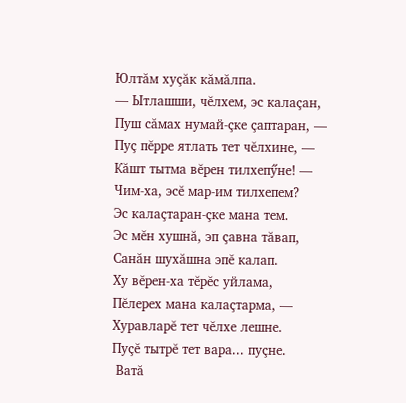Юлтăм хуçăк кăмăлпа.
— Ытлашши, чĕлхем, эс калаçан,
Пуш сăмах нумай-çке çаптаран, —
Пуç пĕрре ятлать тет чĕлхине, —
Кăшт тытма вĕрен тилхепӳне! —
Чим-ха, эсĕ мар-им тилхепем?
Эс калаçтаран-çке мана тем.
Эс мĕн хушнă, эп çавна тăвап,
Санăн шухăшна эпĕ калап.
Ху вĕрен-ха тĕрĕс уйлама,
Пĕлерех мана калаçтарма, —
Хуравларĕ тет чĕлхе лешне.
Пуçĕ тытрĕ тет вара... пуçне.
 Ватă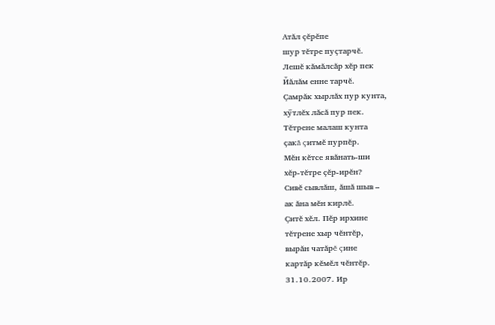Атăл çĕрĕпе
шур тĕтре пуçтарчĕ.
Лешĕ кăмăлсăр хĕр пек
Йăлăм енне тарчĕ.
Çамрăк хырлăх пур кунта,
хӳтлĕх лăсă пур пек.
Тĕтрене малаш кунта
çакă çитмĕ пурпĕр.
Мĕн кĕтсе явăнать-ши
хĕр-тĕтре çĕр-ирĕн?
Сивĕ сывлăш, ăшă шыв –
ак ăна мĕн кирлĕ.
Çитĕ хĕл. Пĕр ирхине
тĕтрене хыр чĕнтĕр,
вырăн чатăрĕ çине
картăр кĕмĕл чĕнтĕр.
31.10.2007. Ир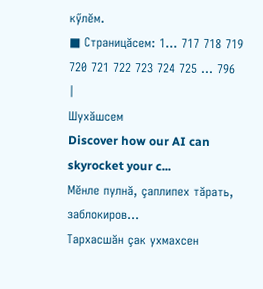кӳлĕм.
■ Страницăсем: 1... 717 718 719 720 721 722 723 724 725 ... 796
|
Шухăшсем
Discover how our AI can skyrocket your c...
Мĕнле пулнă, çаплипех тăрать, заблокиров...
Тархасшăн çак ухмахсен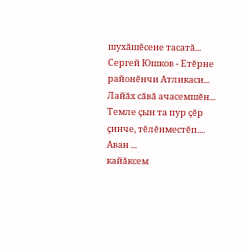шухăшĕсене тасатă...
Сергей Юшков - Етĕрне районĕнчи Атликаси...
Лайăх сăвă ачасемшĕн...
Темле çын та пур çĕр çинче, тĕлĕнместĕп....
Аван ...
кайăксем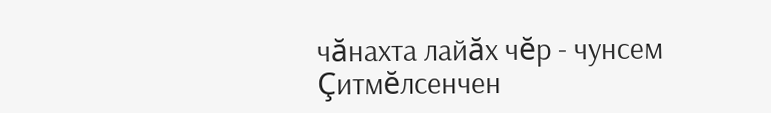чăнахта лайăх чĕр - чунсем
Çитмĕлсенчен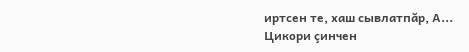иртсен те, хаш сывлатпăр, А...
Цикори çинчен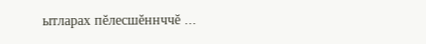ытларах пĕлесшĕннччĕ ...